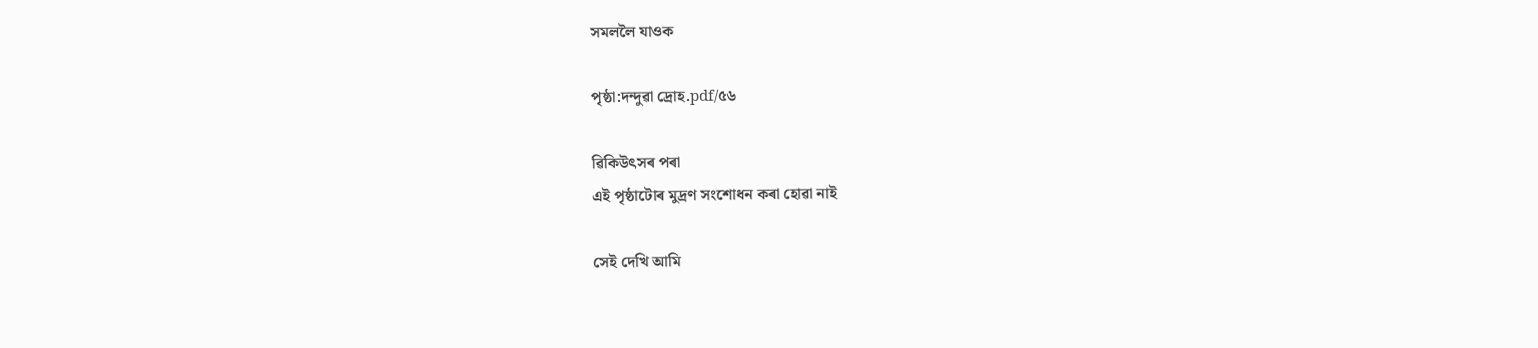সমললৈ যাওক

পৃষ্ঠা:দন্দুৱা দ্ৰোহ.pdf/৫৬

ৱিকিউৎসৰ পৰা
এই পৃষ্ঠাটোৰ মুদ্ৰণ সংশোধন কৰা হোৱা নাই

সেই দেখি আমি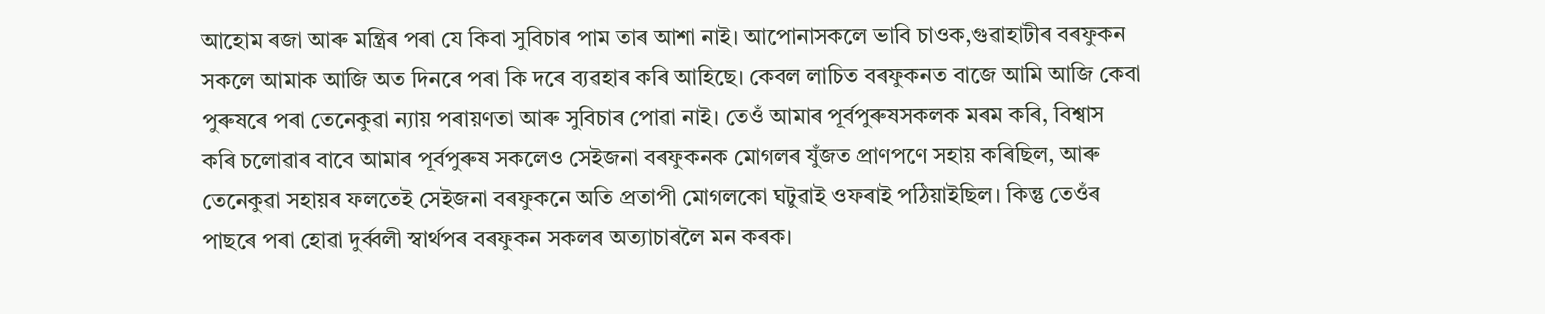আহোম ৰজা আৰু মন্ত্ৰিৰ পৰা যে কিবা সুবিচাৰ পাম তাৰ আশা নাই। আপোনাসকলে ভাবি চাওক,গুৱাহাটীৰ বৰফুকন সকলে আমাক আজি অত দিনৰে পৰা কি দৰে ব্যৱহাৰ কৰি আহিছে। কেবল লাচিত বৰফুকনত বাজে আমি আজি কেবা পুৰুষৰে পৰা তেনেকুৱা ন্যায় পৰায়ণতা আৰু সুবিচাৰ পোৱা নাই। তেওঁ আমাৰ পূৰ্বপুৰুষসকলক মৰম কৰি, বিশ্বাস কৰি চলোৱাৰ বাবে আমাৰ পূৰ্বপুৰুষ সকলেও সেইজনা বৰফুকনক মোগলৰ যুঁজত প্ৰাণপণে সহায় কৰিছিল, আৰু তেনেকুৱা সহায়ৰ ফলতেই সেইজনা বৰফুকনে অতি প্ৰতাপী মোগলকো ঘটুৱাই ওফৰাই পঠিয়াইছিল। কিন্তু তেওঁৰ পাছৰে পৰা হোৱা দুৰ্ব্বলী স্বাৰ্থপৰ বৰফুকন সকলৰ অত্যাচাৰলৈ মন কৰক।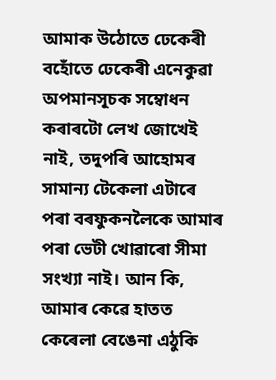আমাক উঠোতে ঢেকেৰী বহোঁতে ঢেকেৰী এনেকুৱা অপমানসূচক সম্বোধন কৰাৰটো লেখ জোখেই নাই, তদুপৰি আহোমৰ সামান্য টেকেলা এটাৰে পৰা বৰফুকনলৈকে আমাৰ পৰা ভেটী খোৱাৰো সীমা সংখ্যা নাই। আন কি, আমাৰ কেৱে হাতত কেৰেলা বেঙেনা এঠুকি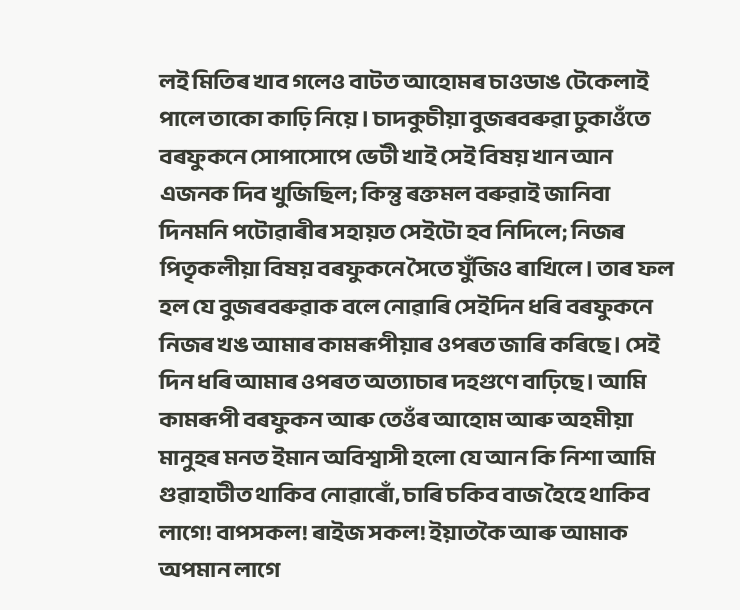লই মিতিৰ খাব গলেও বাটত আহোমৰ চাওডাঙ টেকেলাই পালে তাকো কাঢ়ি নিয়ে। চাদকুচীয়া বুজৰবৰুৱা ঢুকাওঁতে বৰফুকনে সোপাসোপে ভেটী খাই সেই বিষয় খান আন এজনক দিব খুজিছিল; কিন্তু ৰক্তমল বৰুৱাই জানিবা দিনমনি পটোৱাৰীৰ সহায়ত সেইটো হব নিদিলে; নিজৰ পিতৃকলীয়া বিষয় বৰফুকনে সৈতে যুঁজিও ৰাখিলে। তাৰ ফল হল যে বুজৰবৰুৱাক বলে নোৱাৰি সেইদিন ধৰি বৰফুকনে নিজৰ খঙ আমাৰ কামৰূপীয়াৰ ওপৰত জাৰি কৰিছে। সেই দিন ধৰি আমাৰ ওপৰত অত্যাচাৰ দহগুণে বাঢ়িছে। আমি কামৰূপী বৰফুকন আৰু তেওঁৰ আহোম আৰু অহমীয়া মানুহৰ মনত ইমান অবিশ্বাসী হলো যে আন কি নিশা আমি গুৱাহাটীত থাকিব নোৱাৰোঁ, চাৰি চকিব বাজ হৈহে থাকিব লাগে! বাপসকল! ৰাইজ সকল! ইয়াতকৈ আৰু আমাক অপমান লাগে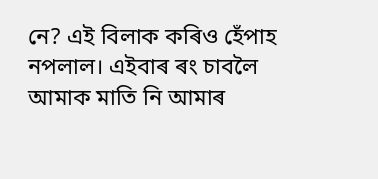নে? এই বিলাক কৰিও হেঁপাহ নপলাল। এইবাৰ ৰং চাবলৈ আমাক মাতি নি আমাৰ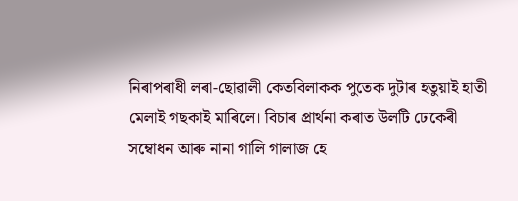নিৰাপৰাধী লৰা-ছোৱালী কেতবিলাকক পুতেক দুটাৰ হতুয়াই হাতী মেলাই গছকাই মাৰিলে। বিচাৰ প্ৰাৰ্থনা কৰাত উলটি ঢেকেৰী সম্বোধন আৰু নানা গালি গালাজ হে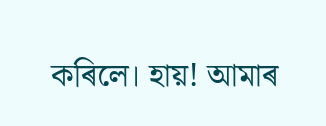কৰিলে। হায়! আমাৰ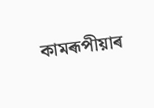কামৰূপীয়াৰ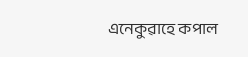এনেকুৱাহে কপাল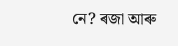নে? ৰজা আৰু